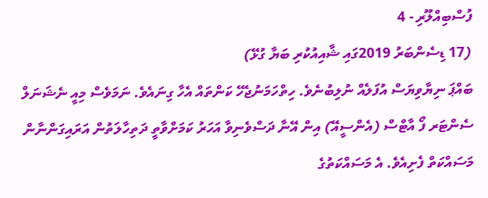ފުސްބިއްލޫރި - 4
(17 ޑިސެންބަރު 2019ގައި ޝާއިއުކުރި ބަޔާ ގުޅޭ)
ބައްޕަ ނިޔާވިޔަސް އުފަލެއް ނުލިބުނެވެ. ހިތްހަމަނުޖެހޭ ކަންތައް އެހާ ގިނައެވެ. ނަމަވެސް މިއީ ނެޝަނަލް ސެންޓަރ ފޯ އާޓްސް (އެންސީއޭ) އިން އޭނާ ދަސްވެނިވާ އަހަރު ކަމަށްވާތީ ދަތިހާލަތުން އަރައިގަންނާން މަސައްކަތް ފެށިއެވެ. އެ މަސައްކަތުގެ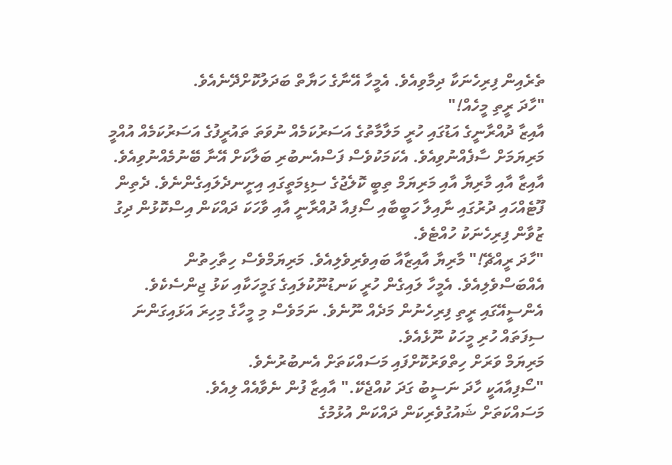ތެރެއިން ފިރިހެނަކާ ދިމާވިއެވެ. އެމީހާ އޭނާގެ ހަޔާތް ބަދަލުކޮށްދޭނެއެވެ.
"ހާދަ ރީތި މީހެއް!"
އާއިޒާ ދުއްރާނީގެ އަޑުގައި ހުރީ މަލާމާތުގެ އަސަރުކަމެއް ނުވަތަ ތައުރީފުގެ އަސަރުކަމެއް އުއްމީ މަރިޔަމަށް ސާފެއްނުވިއެވެ. އެކަމަކުވެސް ފަސްއެނބުރި ބަލާކަށް އޭނާ ބޭނުމެއްނުވިއެވެ. އާއިޒާ އާއި މާރިޔާ އާއި މަރިޔަމް ތިބީ ކޮލެޖުގެ ސިޑިމަތީގައި އިށީނދެލައިގެންނެވެ. ދެތިން ފޫޓެއްހައި ދުރުގައި ނާއިލާ ހަބީބާއި ސޯފިއާ ދުއްރާނީ އާއި ވާހަކަ ދައްކަން އިސްކޮޅުން ދިގު ޒުވާން ފިރިހެނަކު ހުއްޓެވެ.
"ހާދަ ރީއްޗޭ!" މާރިޔާ އާއިޒާއާ ބައިވެރިވެލިއެވެ. މަރިޔަމްވެސް ހިތާހިތުން އެއްބަސްވެލިއެވެ. އެމީހާ ލައިގެން ހުރީ ކަނޑުނޫކުލައިގެ ގަމީހަކާއި ކަޅު ޖިންސެކެވެ.
އެންސީއޭގައި ރީތި ފިރިހެނުން މަދެއް ނޫނެވެ. ނަމަވެސް މި މީހާގެ މިހިރަ އަޅައިގަންނަ ސިފަތައް ހުރި މީހަކު ނޫޅެއެވެ.
މަރިޔަމް ވަރަށް ހިތްވަރުކޮށްފައި މަސައްކަތަށް އެނބުރުނެވެ.
"ސޯފިއާއަކީ ހާދަ ނަސީބު ގަދަ ކުއްޖެކޭ." އާއިޒާ ފުން ނެވާއެއް ލިއެވެ.
މަސައްކަތަށް ޝައުގުވެރިކަން ދައްކަން އުޅުމުގެ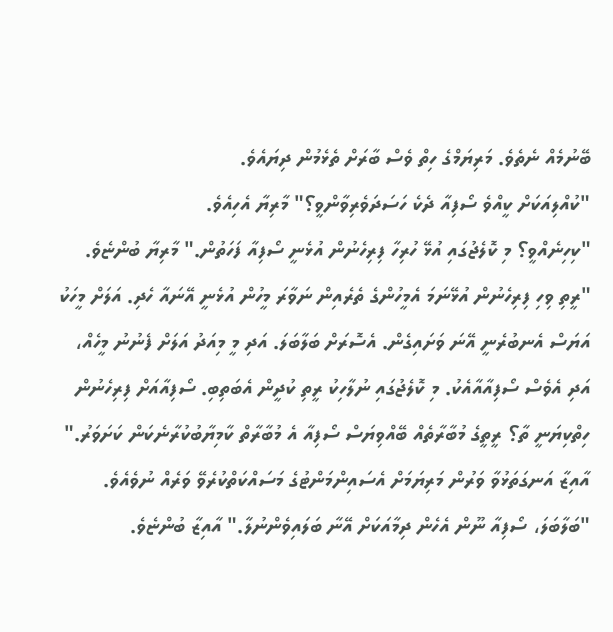ބޭނުމެއް ނެތެވެ. މަރިޔަމްގެ ހިތް ވެސް ބާރަށް ތެޅެމުން ދިޔައެވެ.
"ކުއްލިއަކަށް ކީއްވެ ސޯފިއާ ދެކެ ހަސަދަވެރިވާންވީ؟" މާރިޔާ އެހިއެވެ.
"ކިހިނެއްވީ؟ މި ކޮލެޖުގައި އުޅޭ ހުރިހާ ފިރިހެނުން އުޅެނީ ސޯފިއާ ފަހަތުން." މާރިޔާ ބުންޏެވެ. "ރީތި ވިހި ފިރިހެނުން އުޅޭނަމަ އެމީހުންގެ ތެރެއިން ނަވާރަ މީހުން އުޅެނީ އޭނައާ ހެދި. އަލަށް މީހަކު އަޔަސް އެނބުރެނީ އޭނަ ވަށައިގެން. އެސޮރަށް ބަލާބަލަ. އަދި މީ މިއަދު އަލަށް ފެނުނު މީހެއް، އަދި އެވެސް ސޯފިއާއާއެކު. މި ކޮލެޖުގައި ނުލާހިކު ރީތި ކުދީން އެބަތިބި. ސޯފިއާއަށް ފިރިހެނުން ހިތްކިޔަނީ ތާ؟ ރީތީގެ މުބާރާތެއް ބޭއްވިޔަސް ސޯފިއާ އެ މުބާރާތް ކާމިޔާބުކުރާނެކަން ކަށަވަރު."
އާއިޒާ އަނގަތަޅުވާ ވަރުން މަރިޔަމަށް އެސައިންމަންޓުގެ މަސައްކަތްކުރެވޭ ވަރެއް ނުވެއެވެ.
"ބަލާބަލަ، ސޯފިއާ ނޫން އެހެން ދިމާއަކަށް އޭނާ ބަލައިވެންނުލާ." އާއިޒާ ބުންޏެވެ.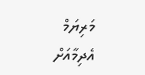މަރިޔަމް އެދިމާއަށް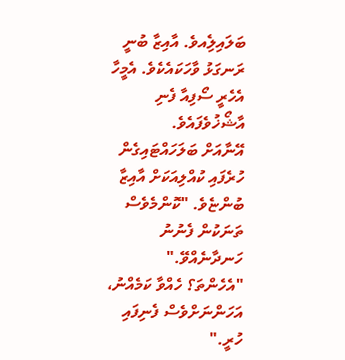ބަލައިލިެއވެ. އާއިޒާ ބުނީ ރަނގަޅު ވާހަކައެކެވެ. އެމީހާ އެހެރީ ސޯފިއާ ފެނި އާޝޯޚުވެފައެވެ.
އޭނާއަށް ބަލަހައްޓައިގެން ހުރެފައި ކުއްލިއަކަށް އާއިޒާ ބުންޏެވެ. "ކޮންމެވެސް ތަނަކުން ފެނުނު ހަނދާނެއްވޭ."
"އެހެންތަ؟ ހެއްވާ ކަމެއްނު، އަހަންނަށްވެސް ފެނިފައި ހުރީ."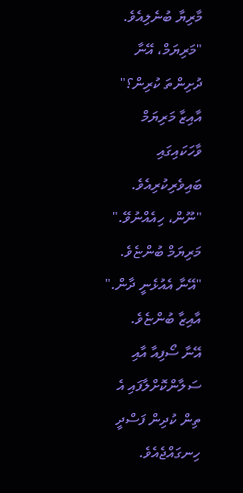މާރިޔާ ބުނެލިއެވެ.
"މަރިޔަމް، އޭނާ ދުށިންތަ ކުރިން؟" އާއިޒާ މަރިޔަމް ވާހަކައިގައި ބައިވެރިކުރިއެވެ.
"ނޫން، ހިއެއްނުވޭ." މަރިޔަމް ބުންޏެވެ.
"އޭނާ އެއުޅެނީ ދާން." އާއިޒާ ބުންޏެވެ.
އޭނާ ސޯފިއާ އާއި ސަލާންކޮށްލާފައި އެ ތިން ކުދިން ފަސްދީ ހިނގައްޖެއެވެ.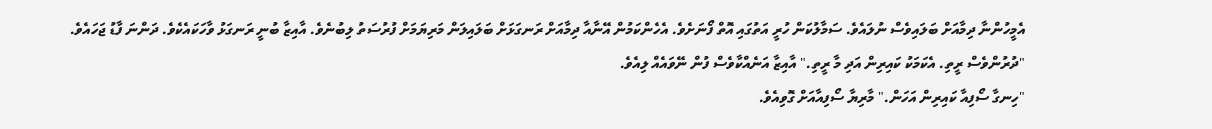އެމީހުންނާ ދިމާއަށް ބަލައިވެސް ނުލައެވެ. ސަމާލުކަން ހުރީ އަތުގައި އޮތް ފޯނަށެވެ. އެހެންކަމުން އޭނާއާ ދިމާއަށް ރަނގަޅަށް ބަލައިލަން މަރިޔަމަށް ފުރުސަތު ލިބުނެވެ. އާއިޒާ ބުނީ ރަނގަޅު ވާހަކައެކެވެ. ދަންނަ ފާޑު ޖަހައެވެ.
"ދުރުންވެސް ރީތި. އެކަމަކު ކައިރިން އަދި މާ ރީތި." އާއިޒާ އަނެއްކާވެސް ފުން ނޭވައެއް ލިއެވެ.
"ހިނގާ ސޯފިއާ ކައިރިން އަހަން." މާރިޔާ ސޯފިއާއަށް ގޮވިއެވެ.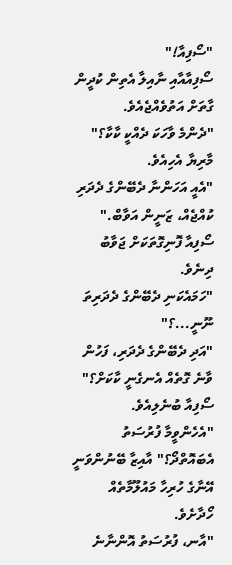"ސޯފިއާ!"
ސޯފިއާއާއި ނާއިލާ އެތިން ކުދީން ގާތަށް އަތުވެއްޖެއެވެ.
"ދެންމެ ވާހަކަ ދެއްކީ ކާކާ؟" މާރިޔާ އެހިއެވެ.
"އެއީ އަހަންނާ ދެބޭންގެ ދެދަރި ކުއްޖެއް، ޒަނީން އަވާބް." ސޯފިއާ ފޮނިގޮތަކަށް ޖަވާބު ދިނެވެ.
"ހަމައެކަނި ދެބޭންގެ ދެދަރިތަ ނޫނީ...؟"
"އަދި ދެބޭންގެ ދެދަރި، ފަހުން ވާނެ ގޮތެއް އެނގެނީ ކާކަށް؟" ސޯފިއާ ބުނެލިއެވެ.
"އެހެންވީމާ ފުރުސަތު އެބައޮތްދޯ؟" އާއިޒާ ބޭނުންވަނީ އޭނާގެ ހުރިހާ މައުލޫމާތެއް ހޯދާށެވެ.
"އާނ، ފުރުސަތު އޮންނާނެ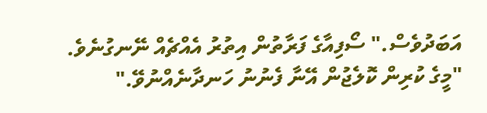އަބަދުވެސް." ސޯފިއާގެ ފަރާތުން އިތުރު އެއްޗެއް ނޭނގުނެވެ.
"މީގެ ކުރިން ކޮލެޖުން އޭނާ ފެނުނު ހަނދާނެއްނުވޭ."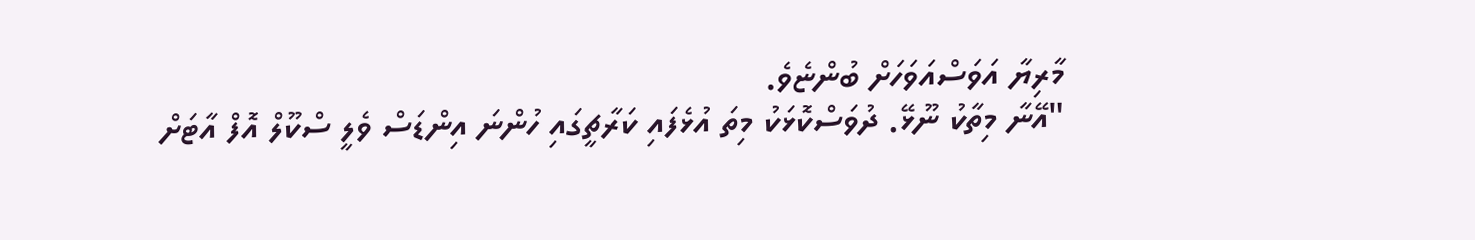މާރިޔާ އަވަސްއަވަހަށް ބުންޏެވެ.
"އޭނާ މިތާކު ނޫޅޭ. ދުވަސްކޮޅަކު މިތަ އުޅެފައި ކަރާޗީގައި ހުންނަ އިންޑަސް ވެލީ ސްކޫލް އޮފް އާޓަށް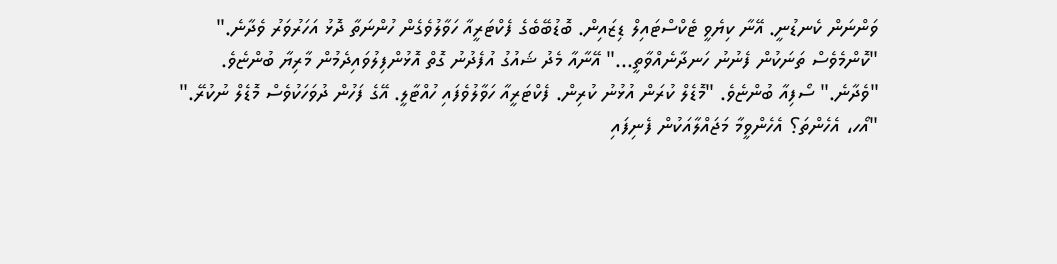ވަންނަން ކެނޑުނީ. އޭނާ ކިޔެވީ ޓެކްސްޓައިލް ޑިޒައިން. ބޮޑުބޭބެގެ ފެކްޓަރީއާ ހަވާލުވެގެން ހުންނަތާ ދޮޅު އަހަރުވަރު ވެދާނެ."
"ކޮންމެވެސް ތަނަކުން ފެނުނު ހަނދާނެއްވާތީ..." އޭނާއާ މެދު ޝައުގު އުފެދުނު ގޮތް އޮޅުންފިލުވައިދެމުން މާރިޔާ ބުންޏެވެ.
"ވެދާނެ." ސޯފިއާ ބުންޏެވެ. "މޮޑެލް ކުރަން އުޅުނު ކުރިން. ފެކްޓަރީއާ ހަވާލުވެފައި ހުއްޓާލީ. އޭގެ ފަހުން ދުވަހަކުވެސް މޮޑެލް ނުކުރޭ."
"އޯހ، އެހެންތަ؟ އެހެންވީމާ މަޖައްލާއަކުން ފެނިފައި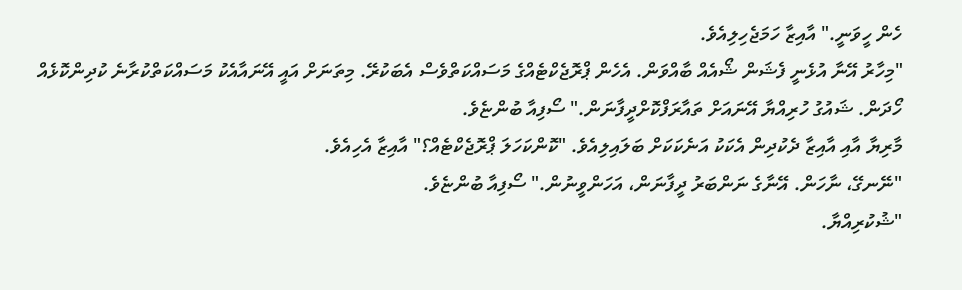ހެން ހީވަނީ." އާއިޒާ ހަމަޖެހިލިއެވެ.
"މިހާރު އޭނާ އުޅެނީ ފެޝަން ޝޯއެއް ބާއްވަން. އެހެން ޕްރޮޖެކްޓެއްގެ މަސައްކަތްވެސް އެބަކުރޭ. މިތަނަށް އައީ އޭނައާއެކު މަސައްކަތްކުރާނެ ކުދިންކޮޅެއް ހޯދަން. ޝައުގު ހުރިއްޔާ އޭނައަށް ތައާރަފްކޮށްދީފާނަން." ސޯފިއާ ބުންޏެވެ.
މާރިޔާ އާއި އާއިޒާ ދެކުދިން އެކަކު އަނެކަކަށް ބަލައިލިއެވެ. "ކޮންކަހަލަ ޕްރޮޖެކްޓެއް؟" އާއިޒާ އެހިއެވެ.
"ނޭނގޭ، ނާހަން. އޭނާގެ ނަންބަރު ދީފާނަން، އަހަންވީނުން." ސޯފިއާ ބުންޏެވެ.
"ޝުކުރިއްޔާ.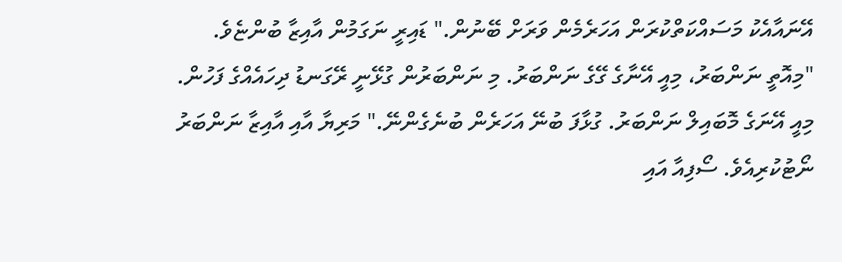އޭނައާއެކު މަސައްކަތްކުރަން އަހަރެމެން ވަރަށް ބޭނުން." ޑައިރީ ނަގަމުން އާއިޒާ ބުންޏެވެ.
"މިއޮތީ ނަންބަރު، މިއީ އޭނާގެ ގޭގެ ނަންބަރު. މި ނަންބަރުން ގުޅޭނީ ރޭގަނޑު ދިހައެއްގެ ފަހުން. މިއީ އޭނަގެ މޮބައިލް ނަންބަރު. ގުޅާފަ ބުނޭ އަހަރެން ބުނެގެންނޭ." މަރިޔާ އާއި އާއިޒާ ނަންބަރު ނޯޓުކުރިއެވެ. ސޯފިއާ އައި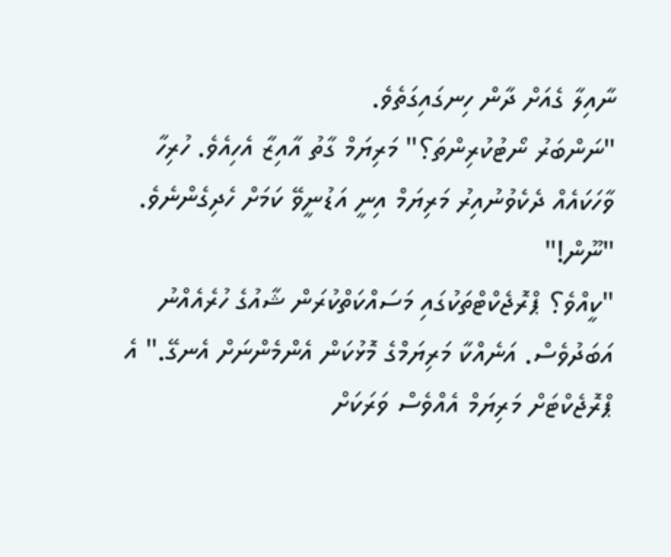ނާއިލާ ގެއަށް ދާން ހިނގައިގަތެވެ.
"ނަންބަރު ނޯޓުކުރިންތަ؟" މަރިޔަމް ގާތު އާއިޒާ އެހިއެވެ. ހުރިހާ ވާހަކައެއް ދެކެވުނުއިރު މަރިޔަމް އިނީ އަޑުނީވޭ ކަމަށް ހެދިގެންނެވެ.
"ނޫން!"
"ކީއްވެ؟ ޕްރޮޖެކްޓްތަކުގައި މަސައްކަތްކުރަން ޝާއުގެ ހުރެއެއްނު އަބަދުވެސް. އަނެއްކާ މަރިޔަމްގެ މޮޅުކަން އެންމެންނަށް އެނގޭ." އެ ޕްރޮޖެކްޓަށް މަރިޔަމް އެއްވެސް ވަރަކަށް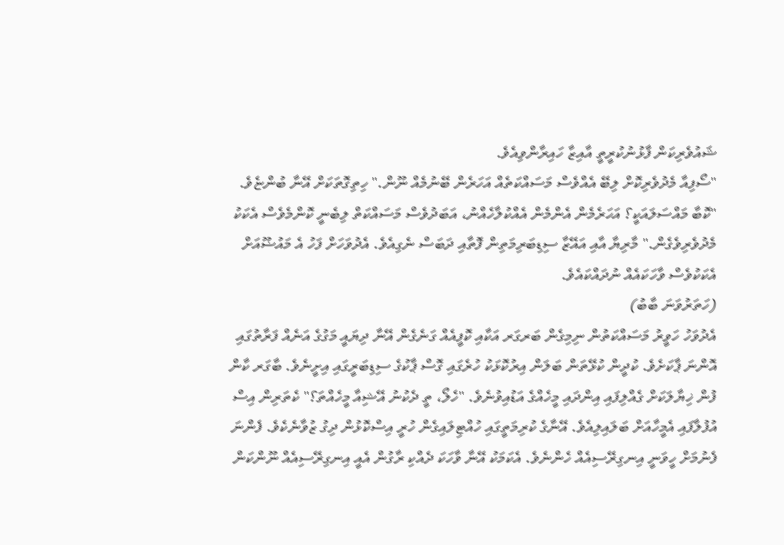ޝައުވެރިކަން ފާޅުނުކުރީތީ އާއިޒާ ހައިރާންވިއެވެ.
"ސޯފިއާ މެދުވެރިކޮށް ލިބޭ އެއްވެސް މަސައްކަތެއް އަހަރެން ބޭނުމެއް ނޫން." ހިތިގޮތަކަށް އޭނާ ބުންޏެވެ.
"ކޮބާ މައްސަލައަކީ؟ އަހަރެމެން އެންމެން އެއްކުލާހެއްނު، އަބަދުވެސް މަސައްކަތް ލިބެނީ ކޮންމެވެސް އެކަކު މެދުވެރިވެގެން." މާރިޔާ އާއި އައޭޒާ ސިޑިބަރިމަތިން ފޮތާއި ދަބަސް ނެގިއެވެ. އެދުވަހަށް ފަހު އެ މައުޟޫއަށް އެކަކުވެސް ވާހަކައެއް ނުދައްކައެވެ.
(ހަތަރުވަނަ ބާބު)
އެދުވަހު ހަވީރު މަސައްކަތުން ނިމިގެން ބަރގަރ އަކާއި ކޮފީއެއް ގަނެގެން އޭނާ ދިޔައީ މަގުގެ އަނެއް ފަރާތުގައި އޮންނަ ޕާކަށެވެ. ކުދީން ކުޅޭތަން ބަލަން އިރުކޮޅަކު ހުރެގައި ގޮސް ޕާކުގެ ސިޑިބަރީގައި އިށީނެވެ. ބާގަރ ކާން ފުން ޚިޔާލަކަށް ގެއްލިފައި އިންދައި މީހެއްގެ އަޑުއިވުނެވެ. "ހެލޯ، ތީ ދެކުނު އޭޝިއާ މީހެއްތަ؟" ކެތަރިން އިސް އުފުލާފައި އެމީހާއަށް ބަލައިލިއެވެ. އޭނާގެ ކުރިމަތީގައި ހުއްޓިލައިގެން ހުރީ އިސްކޮޅުން ދިގު ޒުވާނެކެވެ. ފެންނަ ފެނުމަށް ހީވަނީ އިނގިރޭސިއެއް ހެންނެވެ. އެކަމަކު އޭނާ ވާހަކަ ދެއްކި ރާގުން އެއީ އިނގިރޭސިއެއް ނޫންކަން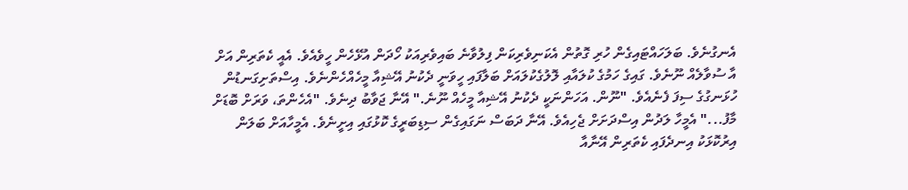އެނގުނެވެ. ބަލަހައްޓައިގެން ހުރި ގޮތުން އެކަނިވެރިކަން ފިލުވާނެ ބައިވެރިއަކު ހޯދަން އުޅޭހެން ހީވެއެވެ. އެއީ ކެތަރިން އަށް އާ ސުވާލެއް ނޫނެވެ. ގައިގެ ހަމުގެ ކުލައާއި ލޮލުގެކުލައަށް ބަލާފައި ހީވަނީ ދެކުނު އޭޝިއާ މީހެއްހެންނެވެ. އިސްތަށިގަނޑުން ހުޅަނގުގެ ސިފަ ފެނެއެވެ. "ނޫން. އަހަންނަކީ ދެކުނު އޭޝިއާ މީހެއް ނޫނެ." އޭނާ ޖަވާބު ދިނެވެ. "އެހެންތަ، ވަރަށް ބޮޑަށް މާފު..." އެމީހާ ލަދުން އިސްދަށަށް ޖެހިއެވެ. އޭނާ ދަބަސް ނަގައިގެން ސިޑިބަރީގެ ކޮޅުގައި އިށީނެވެ. އެމީހާއަށް ބަލަން އިރުކޮޅަކު އިނދެފައި ކެތަރިން އޭނާއާ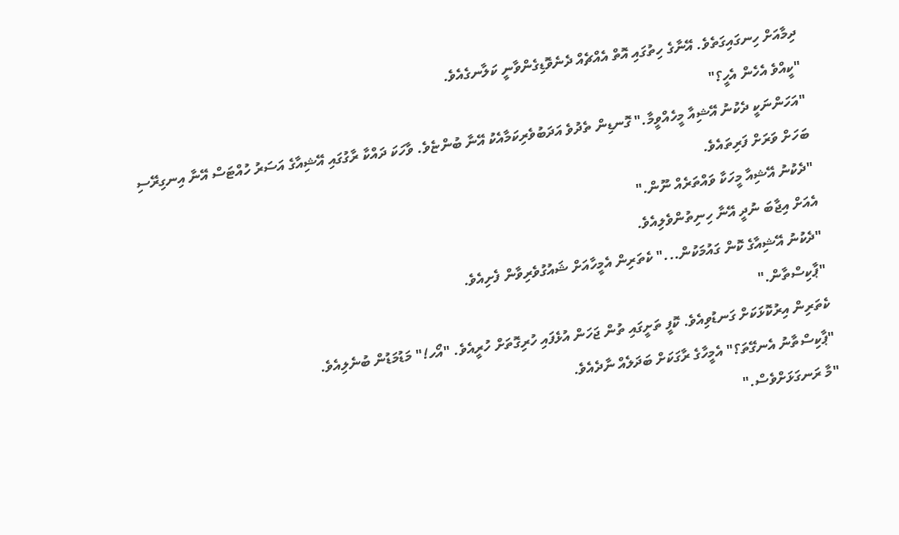ދިމާއަށް ހިނގައިގަތެވެ. އޭނާގެ ހިތުގައި އޮތް އެއްޗެއް ދެނެވޮޑިގެންވާނީ ކަލާނގެއެވެ.
"ކީއްވެ އެހެން އެހީ؟"
"އަހަންނަކީ ދެކުނު އޭޝިއާ މީހެއްވީމާ." ގޮނޑިން ތެދުވެ އަދަބުވެރިކަމާއެކު އޭނާ ބުންޏެވެ. ވާހަކަ ދައްކާ ރާގުގައި އޭޝިއާގެ އަސަރު ހުއްޓަސް އޭނާ އިނގިރޭސި ބަހަށް ވަރަށް ފަރިތައެވެ.
"ދެކުނު އޭޝިއާ މީހަކާ ވައްތަރެއް ނޫން."
އެއަށް އިޖާބަ ނުދީ އޭނާ ހިނިތުންވެލިއެވެ.
"ދެކުނު އޭޝިއާގެ ކޮން ގައުމަކުން..." ކެތަރިން އެމީހާއަށް ޝައުގުވެރިވާން ފެށިއެވެ.
"ޕާކިސްތާން."
ކެތަރިން އިރުކޮޅަކަށް ގަނޑުވިއެވެ. ކޮފީ ތަށީގައި ތުން ޖަހަން އުޅެފައި ހުރިގޮތަށް ހުރީއެވެ. "އޯހ!" މަޑުމަޑުން ބުނެލިއެވެ.
"ޕާކިސްތާނު އެނގޭތަ؟" އެމީހާގެ ރާގަކަށް ބަދަލެއް ނާދެއެވެ.
"މާ ރަނގަޅަށްވެސް."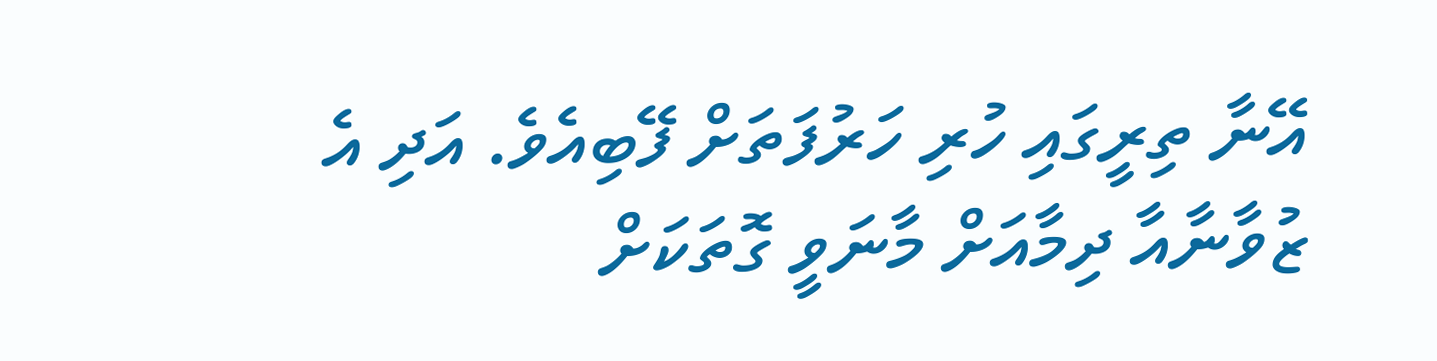އޭނާ ތިރީގައި ހުރި ހަރުފަތަށް ފޭބިއެވެ. އަދި އެ ޒުވާނާއާ ދިމާއަށް މާނަވީ ގޮތަކަށް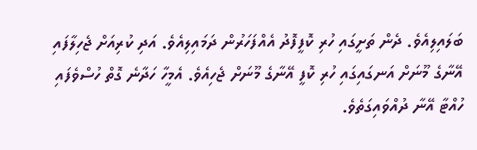ބަލައިލިއެވެ. ދެން ތަށީގައި ހުރި ކޮފީފޮދު އެއްފަހަރުން ދަމައިލިއެވެ. އަދި ކުރިއަށް ޖެހިލާފައި އޭނާގެ މޫނަށް އަނގައިގައި ހުރި ކޮފީ އޭނާގެ މޫނަށް ޖެހިއެވެ. އެމީހާ ހަދާނެ ގޮތް ހުސްވެފައި ހުއްޓާ އޭނާ ދުއްވައިގަތެވެ.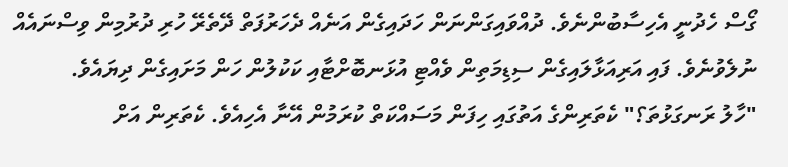ގޯސް ހެދުނީ އެހިސާބުންނެވެ. ދުއްވައިގަންނަން ހަދައިގެން އަނެއް ދެހަރުފަތް ދޭތެރޭ ހުރި ދުރުމިން ވިސްނައެއް ނުލެވުނެވެ. ފައި އަރިއަޅާލައިގެން ސިޑިމަތިން ވެއްޓި އުޅަނބޮށްޓާއި ކަކުލުން ހަން މަށައިގެން ދިޔައެވެ.
"ހާލު ރަނގަޅުތަ؟" ކެތަރިންގެ އަތުގައި ހިފަން މަސައްކަތް ކުރަމުން އޭނާ އެހިއެވެ. ކެތަރިން އަށް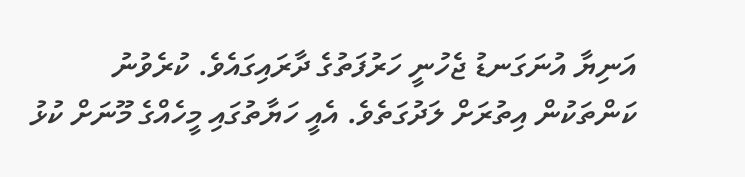އަނިޔާ އުނަގަނޑު ޖެހުނީ ހަރުފަތުގެ ދާރައިގައެވެ. ކުރެވުނު ކަންތަކުން އިތުރަށް ލަދުގަތެވެ. އެއީ ހަޔާތުގައި މީހެއްގެ މޫނަށް ކުޅު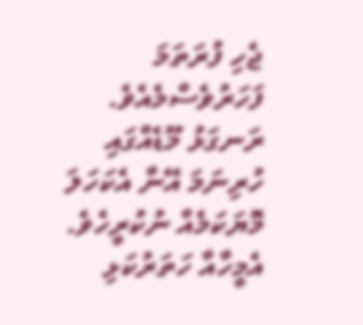ޖެހި ފުރަތަމަ ފަހަރުވެސްމެއެވެ. ރަނގަޅު މޫޑެއްގައި ހުރިނަމަ އޭނާ އެކަހަލަ މޮޔަކަމެއް ނުކުރީހެވެ. އެމީހާއާ ހަތަރުކަޅި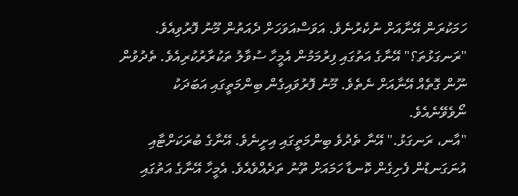ހަމަކުރަން އޭނާއަށް ނުކެރުނެވެ. އަވަސްއަވަހަށް ދެއަތުން މޫނު ފޮރުވިއެވެ.
"ރަނގަޅުތަ؟" އޭނާގެ އަތުގައި ފިރުމަމުން އެމީހާ ސުވާލު ތަކުރާރުކުރިއެވެ. ތެދުވުން ނޫން ގޮތެއް އޭނާއަށް ނެތެވެ. މޫނު ފޮރުވައިގެން ބިންމަތީގައި އަބަދަކު ނޯވެވޭނެއެވެ.
"އާނ، ރަނގަޅު." އޭނާ ތެދުވެ ބިންމަތީގައި އިށީނެވެ. އޭނާގެ ބުރަކަށްޓާއި އުނަގަނޑުން ފެށިގެން ކޮނޑާ ހަމައަށް ތޫނު ތަދެއްވެއެވެ. އެމީހާ އޭނާގެ އަތުގައި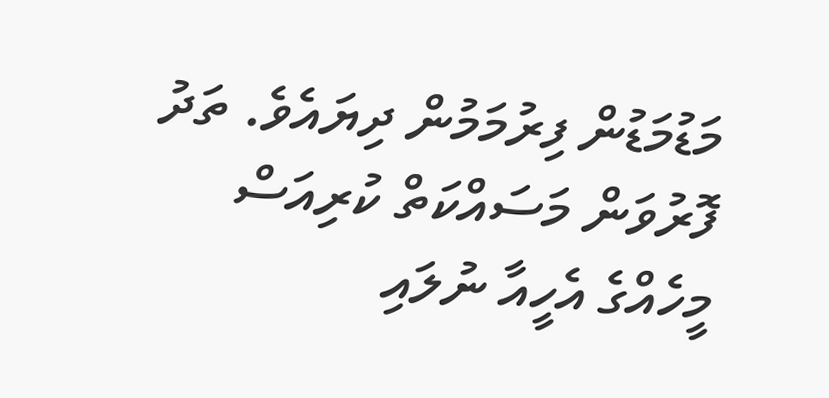މަޑުމަޑުން ފިރުމަމުން ދިޔައެވެ. ތަދު ފޮރުވަން މަސައްކަތް ކުރިއަސް މީހެއްގެ އެހީއާ ނުލައި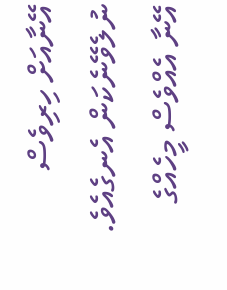އޭނާއަށް ހިރިވެސް ނުލެވޭނެކަން އެނގެއެވެ. އޭނާ އެއްވެސް މީހެއްގެ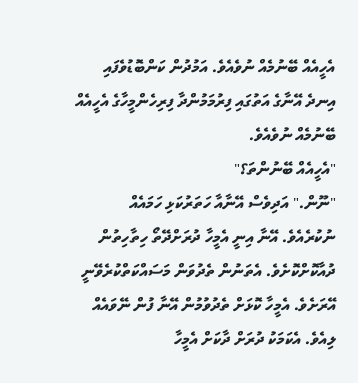އެހީއެއް ބޭނުމެއް ނުވެއެވެ. އަމުދުން ކަންބޮޑުވެފައި އިނދެ އޭނާގެ އަތުގައި ފިރުމަމުންދާ ފިރިހެންމީހާގެ އެހީއެއް ބޭނުމެއް ނުވެއެވެ.
"އެހީއެއް ބޭނުންތަ؟"
"ނޫން." އަދިވެސް އޭނާއާ ހަތަރުކަޅި ހަމައެއް ނުކުރެއެވެ. އޭނާ އިނީ އެމީހާ ދުރަށްދޭތޯ ހިތާހިތުން ދުއާކޮށްކޮށެވެ. އެތަނުން ތެދުވަން މަސައްކަތްކުރެވޭނީ އޭރަށެވެ. އެމީހާ ކޮޅަށް ތެދުވުމުން އޭނާ ފުން ނޭވައެއް ލިއެވެ. އެކަމަކު ދުރަށް ދާކަށް އެމީހާ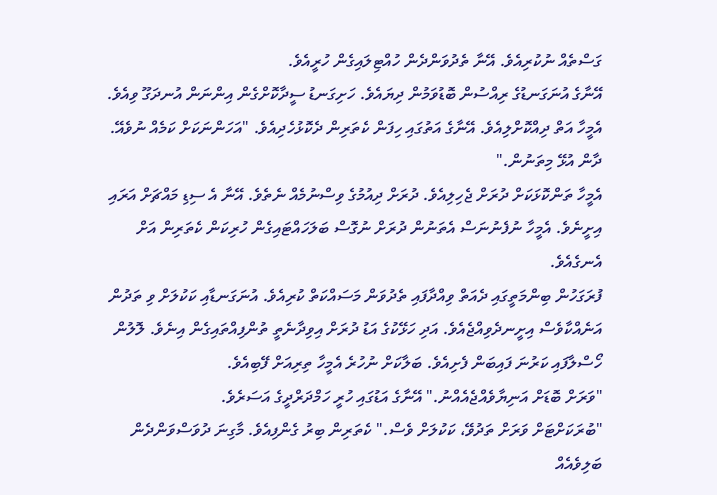ގަސްތެއް ނުކުރިއެވެ. އޭނާ ތެދުވަންދެން ހުއްޓިލައިގެން ހުރީއެވެ.
އޭނާގެ އުނަގަނޑުގެ ރިއްސުން ބޮޑުވަމުން ދިޔައެވެ. ހަށިގަނޑު ސީދާކޮށްގެން އިންނަން އުނދަގޫ ވިއެވެ. އެމީހާ އަތް ދިއްކޮށްލިއެވެ. އޭނާގެ އަތުގައި ހިފަން ކެތަރިން ދެކޮޅުހެދިއެވެ. "އަހަންނަކަށް ކަމެއް ނުވެއޭ. ދާން އުޅޭ މިތަނުން."
އެމީހާ ތަންކޮޅަކަށް ދުރަށް ޖެހިލިއެވެ. ދުރަށް ދިއުމުގެ ވިސްނުމެއް ނެތެވެ. އޭނާ އެ ސިޑި މައްޗަށް އަރައި އިށީނެވެ. އެމީހާ ނުފެނުނަސް އެތަނުން ދުރަށް ނުގޮސް ބަލަހައްޓައިގެން ހުރިކަން ކެތަރިން އަށް އެނގެއެވެ.
ފުރަގަހުން ބިންމަތީގައި ދެއަތް ވިއްދާފައި ތެދުވަން މަސައްކަތް ކުރިއެވެ. އުނަގަނޑާއި ކަކުލަށް ވި ތަދުން އަނެއްކާވެސް އިށީނދެވިއްޖެއެވެ. އަދި ހަޅޭކުގެ އަޑު ދުރަށް އިވިދާނެތީ ތުންފިއްތައިގެން އިނެވެ. ލޮލުން ހޯސްލާފައި ކަރުނަ ފައިބަން ފެށިއެވެ. ބަލާކަށް ނުހުރެ އެމީހާ ތިރިއަށް ފޭބިއެވެ.
"ވަރަށް ބޮޑަށް އަނިޔާވެއްޖެއެއްނު." އޭނާގެ އަޑުގައި ހުރީ ހަމްދަރްދީގެ އަސަރެވެ.
"ބުރަކަށްޓަށް ވަރަށް ތަދުވޭ، ކަކުލަށް ވެސް." ކެތަރިން ބިރު ގެންފިއެވެ. މާގިނަ ދުވަސްވަންދެން ބަލިވެއެއް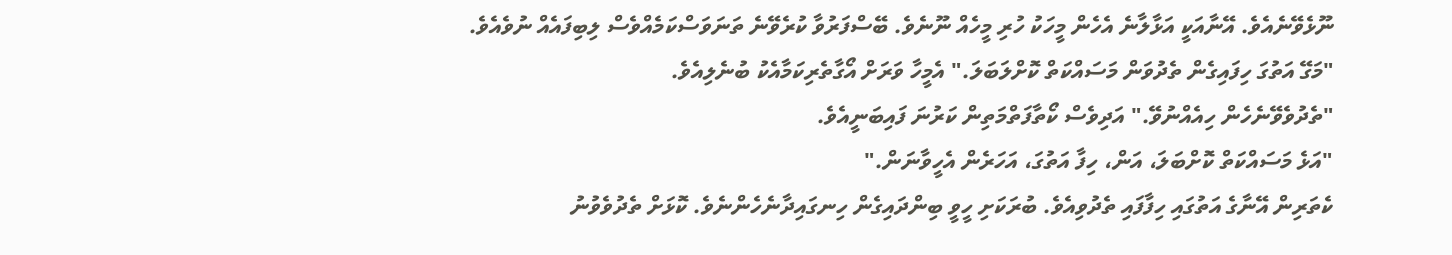ނޫޅެވޭނެއެވެ. އޭނާއަކީ އަޅާލާނެ އެހެން މީހަކު ހުރި މީހެއް ނޫނެވެ. ބޭސްފަރުވާ ކުރެވޭނެ ތަނަވަސްކަމެއްވެސް ލިބިފައެއް ނުވެއެވެ.
"މަގޭ އަތުގަ ހިފައިގެން ތެދުވަން މަސައްކަތް ކޮށްލަބަލަ." އެމީހާ ވަރަށް އޯގާތެރިކަމާއެކު ބުނެލިއެވެ.
"ތެދުވެވޭނެހެން ހިއެއްނުވޭ." އަދިވެސް ކޯތާފަތްމަތިން ކަރުނަ ފައިބަނީއެވެ.
"އަޅެ މަސައްކަތް ކޮށްބަލަ، އަން، ހިފާ އަތުގަ، އަހަރެން އެހީވާނަން."
ކެތަރިން އޭނާގެ އަތުގައި ހިފާފައި ތެދުވިއެވެ. ބުރަކަށި ހީވީ ބިންދައިގެން ހިނގައިދާނެހެންނެވެ. ކޮޅަށް ތެދުވެވުނު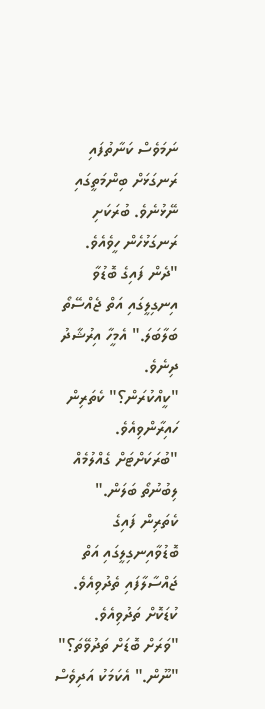ނަމަވެސް ކަނާތުފައި ރަނގަޅަށް ބިންމަތީގައި ނޭޅުނެވެ. ބުރަކަށި ރަނގަޅުހެން ހީވެއެވެ.
"ދެން ފައިގެ ބޮޑުވާ އިނގިލީގައި އަތް ޖެއްސޭތޯ ބަލާބަލަ." އެމީހާ އިރުޝާދު ދިނެވެ.
"ކީއްކުރަން؟" ކެތަރިން ހައިރާންވިއެވެ.
"ބުރަކަށްޓަށް ގެއްލުމެއް ލިބުނުތޯ ބަލަން."
ކެތަރިން ފައިގެ ބޮޑުވާއިނގިލީގައި އަތް ޖައްސާލާފައި ތެދުވިއެވެ. ކުޑަކޮށް ތަދުވިއެވެ.
"ވަރަށް ބޮޑަށް ތަދުވޭތަ؟"
"ނޫން." އެކަމަކު އަދިވެސް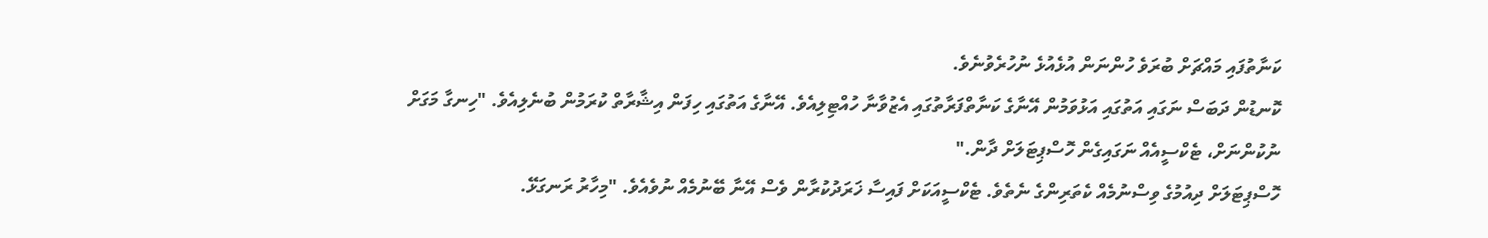ކަނާތުފައި މައްޗަށް ބުރަވެ ހުންނަން އުޅެއުޅެ ނުހުރެވުނެވެ.
ކޮނޑުން ދަބަސް ނަގައި އަތުގައި އަޅުވަމުން އޭނާގެ ކަނާތްފަރާތުގައި އެޒުވާނާ ހުއްޓިލިއެވެ. އޭނާގެ އަތުގައި ހިފަން އިޝާރާތް ކުރަމުން ބުނެލިއެވެ. "ހިނގާ މަގަށް ނުކުންނަށް، ޓެކްސީއެއް ނަގައިގެން ހޮސްޕިޓަލަށް ދާން."
ހޮސްޕިޓަލަށް ދިއުމުގެ ވިސްނުމެއް ކެތަރިންގެ ނެތެވެ. ޓެކްސީއަކަށް ފައިސާ ޚަރަދުކުރާން ވެސް އޭނާ ބޭނުމެއް ނުވެއެވެ. "މިހާރު ރަނގަޅޭ.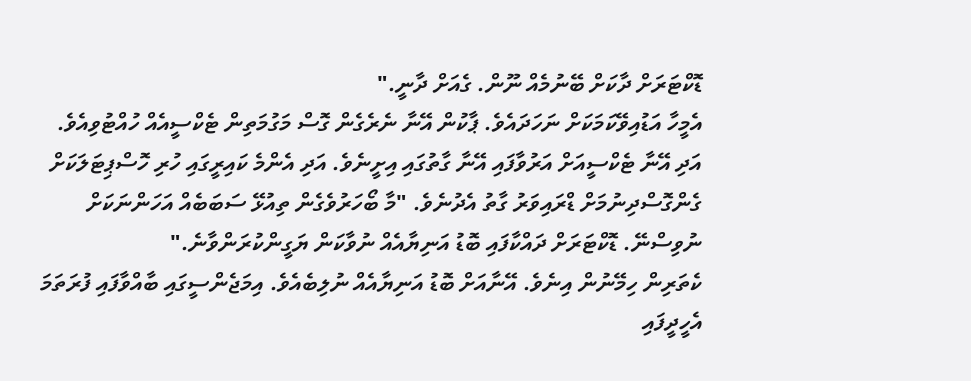ޑޮކްޓަރަށް ދާކަށް ބޭނުމެއް ނޫން. ގެއަށް ދާނީ."
އެމީހާ އަޑުއިވޭކަމަކަށް ނަހަދައެވެ. ޕާކުން އޭނާ ނެރެގެން ގޮސް މަގުމަތިން ޓެކްސީއެއް ހުއްޓުވިއެވެ. އަދި އޭނާ ޓެކްސީއަށް އަރުވާފައި އޭނާ ގާތުގައި އިށީނެވެ. އަދި އެންމެ ކައިރީގައި ހުރި ހޮސްޕިޓަލަކަށް ގެންގޮސްދިނުމަށް ޑްރައިވަރު ގާތު އެދުނެވެ. "މާ ބޯހަރުވެގެން ތިއުޅޭ ސަބަބެއް އަހަންނަކަށް ނުވިސްނޭ. ޑޮކްޓަރަށް ދައްކާފައި ބޮޑު އަނިޔާއެއް ނުވާކަން ޔަގީންކުރަންވާނެ."
ކެތަރިން ހިމޭނުން އިނެވެ. އޭނާއަށް ބޮޑު އަނިޔާއެއް ނުލިބެއެވެ. އިމަޖެންސީގައި ބާއްވާފައި ފުރަތަމަ އެހީދީފައި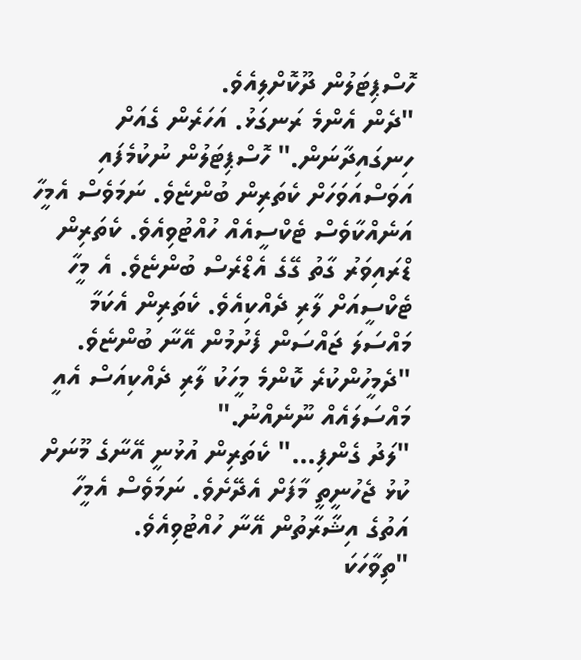ހޮސްޕިޓަލުން ދޫކޮށްލިއެވެ.
"ދެން އެންމެ ރަނގަޅު. އަހަރެން ގެއަށް ހިނގައިދާނަން." ހޮސްޕިޓަލުން ނުކުމެފައި އަވަސްއަވަހަށް ކެތަރިން ބުންޏެވެ. ނަމަވެސް އެމީހާ އަނެއްކާވެސް ޓެކްސީއެއް ހުއްޓުވިއެވެ. ކެތަރިން ޑްރައިވަރު ގާތު ގޭގެ އެޑްރެސް ބުންޏެވެ. އެ މީހާ ޓެކްސީއަށް ލާރި ދެއްކިއެވެ. ކެތަރިން އެކަމާ މައްސަލަ ޖައްސަން ފެށުމުން އޭނާ ބުންޏެވެ. "ދެމީހުންކުރެ ކޮންމެ މީހަކު ލާރި ދެއްކިއަސް އެއީ މައްސަލައެއް ނޫނެއްނު."
"ލަދު ގެންފި..." ކެތަރިން އުޅުނީ އޭނާގެ މޫނަށް ކުޅު ޖެހުނީތީ މާފަށް އެދޭށެވެ. ނަމަވެސް އެމީހާ އަތުގެ އިޝާރާތުން އޭނާ ހުއްޓުވިއެވެ.
"ތިވާހަކަ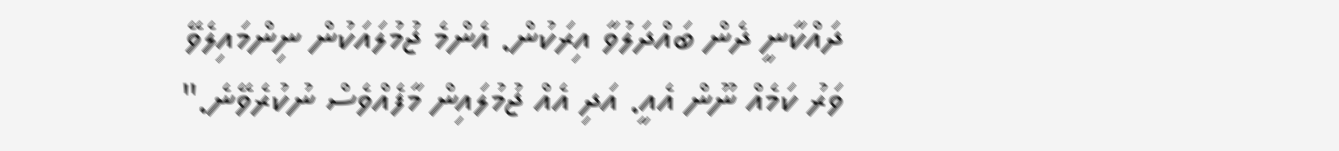ދައްކާނީ ދެން ބައްދަލުވާ އިރަކުން. އެންމެ ޖުމުލައަކުން ނިންމައިލެވޭ ވަރު ކަމެއް ނޫން އެއީ. އަދި އެއް ޖުމުލައިން މާފެއްވެސް ނުކުރެވޭނެ."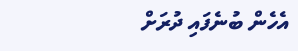އެހެން ބުނެފައި ދުރަށް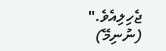ޖެހިލިއެވެ."
(ނުނިމޭ)